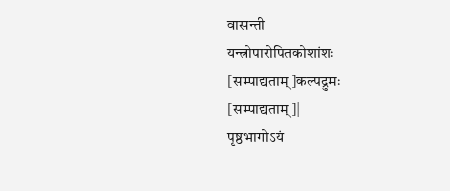वासन्ती
यन्त्रोपारोपितकोशांशः
[सम्पाद्यताम्]कल्पद्रुमः
[सम्पाद्यताम्]|
पृष्ठभागोऽयं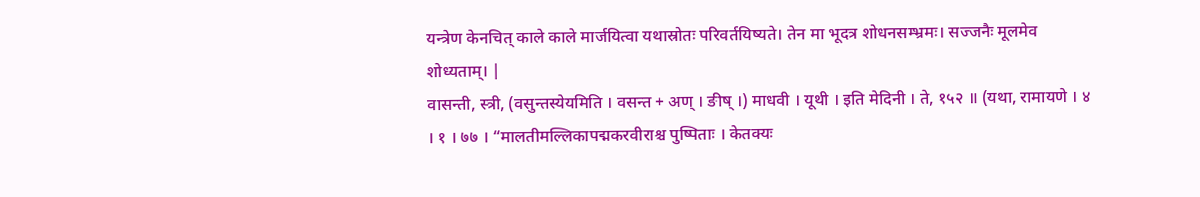यन्त्रेण केनचित् काले काले मार्जयित्वा यथास्रोतः परिवर्तयिष्यते। तेन मा भूदत्र शोधनसम्भ्रमः। सज्जनैः मूलमेव शोध्यताम्। |
वासन्ती, स्त्री, (वसुन्तस्येयमिति । वसन्त + अण् । ङीष् ।) माधवी । यूथी । इति मेदिनी । ते, १५२ ॥ (यथा, रामायणे । ४ । १ । ७७ । “मालतीमल्लिकापद्मकरवीराश्च पुष्पिताः । केतक्यः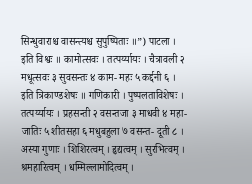सिन्धुवाराश्च वासन्त्यश्च सुपुष्पिताः ॥”) पाटला । इति विश्वः ॥ कामोत्सवः । तत्पर्य्यायः । चैत्रावली २ मधूत्सवः ३ सुवसन्तः ४ काम- महः ५ कर्द्दनी ६ । इति त्रिकाण्डशेषः ॥ गणिकारी । पुष्पलताविशेषः । तत्पर्य्यायः । प्रहसन्ती २ वसन्तजा ३ माधवी ४ महा- जातिः ५ शीतसहा ६ मधुबहुला ७ वसन्त- दूती ८ । अस्या गुणाः । शिशिरत्वम् । हृद्यत्वम् । सुरभित्वम् । श्रमहारित्वम् । धम्मिल्लामोदित्वम् ।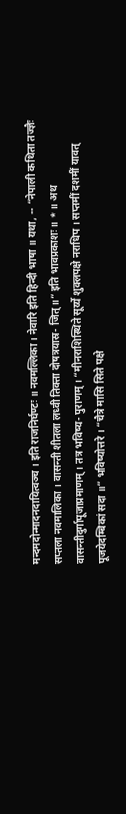मन्दमदोन्मादनदायित्वञ्च । इति राजनिर्घण्टः ॥ नवमल्लिका । नेवारि इति हिन्दी भाषा ॥ यथा, -- “नेपाली कथिता तज्ज्ञैः सप्तला नवमालिका । वासन्ती शीतला लध्वी तिक्ता दोषत्रयास्र- जित् ॥” इति भावप्रकाशः ॥ * ॥ अथ वासन्तीदुर्गापूजाप्रमाणम् । तत्र भविष्य- पुराणम् । “मीनराशिस्थिते सूर्य्ये शुक्लपक्षे नराधिप । सप्तमीं दशमीं यावत् पूजयेदम्बिकां सदा ॥” भविष्योत्तरे । “चैत्रे मासि सिते पक्षे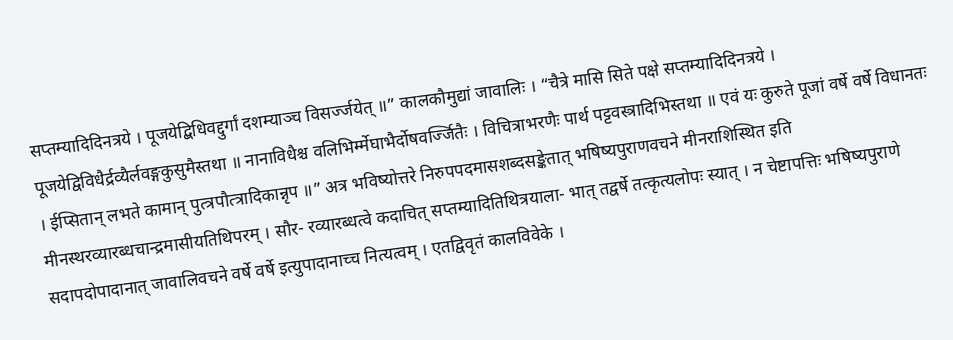सप्तम्यादिदिनत्रये । पूजयेद्बिधिवद्दुर्गां दशम्याञ्च विसर्ज्जयेत् ॥” कालकौमुद्यां जावालिः । “चैत्रे मासि सिते पक्षे सप्तम्यादिदिनत्रये । पूजयेद्विविधैर्द्रव्यैर्लवङ्गकुसुमैस्तथा ॥ नानाविधैश्च वलिभिर्म्मेघाभैर्दोषवर्ज्जितैः । विचित्राभरणैः पार्थ पट्टवस्त्रादिभिस्तथा ॥ एवं यः कुरुते पूजां वर्षे वर्षे विधानतः । ईप्सितान् लभते कामान् पुत्त्रपौत्त्रादिकान्नृप ॥” अत्र भविष्योत्तरे निरुपपदमासशब्दसङ्केतात् भषिष्यपुराणवचने मीनराशिस्थित इति मीनस्थरव्यारब्धचान्द्रमासीयतिथिपरम् । सौर- रव्यारब्धत्वे कदाचित् सप्तम्यादितिथित्रयाला- भात् तद्वर्षे तत्कृत्यलोपः स्यात् । न चेष्टापत्तिः भषिष्यपुराणे सदापदोपादानात् जावालिवचने वर्षे वर्षे इत्युपादानाच्च नित्यत्वम् । एतद्विवृतं कालविवेके ।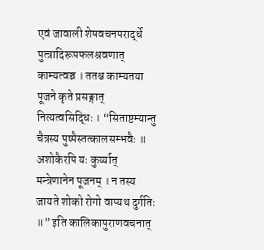एवं जावाली शेषवचनपरार्द्धे पुत्त्रादिरूपफलश्रवणात् काम्यत्वञ्च । ततश्च काम्यतया पूजने कृते प्रसङ्गात् नित्यत्वसिद्धिः । “सिताष्टम्यान्तु चैत्रस्य पुष्पैस्तत्कालसम्भवैः ॥ अशोकैरपि यः कुर्य्यात् मन्त्रेणानेन पूजनम् । न तस्य जायते शोको रोगो वाप्यथ दुर्गतिः ॥” इति कालिकापुराणवचनात्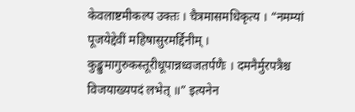केवलाष्टमीकल्प उक्तः । चैत्रमासमधिकृत्य । “नमम्यां पूजयेद्देवीं महिषासुरमर्द्दिनीम् । कुङ्कुमागुरुकस्तूरीधूपान्नध्वजतर्पणैः । दमनैर्मुरपत्रैश्च विजयाख्यपदं लभेत् ॥” इत्यनेन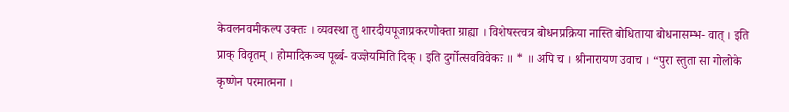केवलनवमीकल्प उक्तः । व्यवस्था तु शारदीयपूजाप्रकरणोक्ता ग्राह्या । विशेषस्त्वत्र बोधनप्रक्रिया नास्ति बोधिताया बोधनासम्भ- वात् । इति प्राक् विवृतम् । होमादिकञ्च पूर्ब्ब- वज्ज्ञेयमिति दिक् । इति दुर्गोत्सवविवेकः ॥ * ॥ अपि च । श्रीनारायण उवाच । “पुरा स्तुता सा गोलोके कृष्णेन परमात्मना ।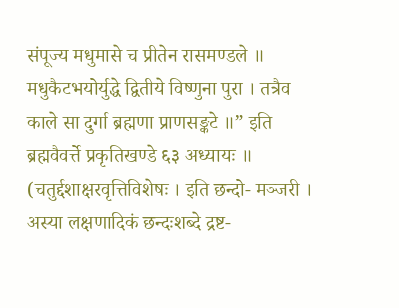संपूज्य मधुमासे च प्रीतेन रासमण्डले ॥ मधुकैटभयोर्युद्धे द्वितीये विष्णुना पुरा । तत्रैव काले सा दुर्गा ब्रह्मणा प्राणसङ्कटे ॥” इति ब्रह्मवैवर्त्ते प्रकृतिखण्डे ६३ अध्यायः ॥ (चतुर्द्दशाक्षरवृत्तिविशेषः । इति छन्दो- मञ्जरी । अस्या लक्षणादिकं छन्दःशब्दे द्रष्ट-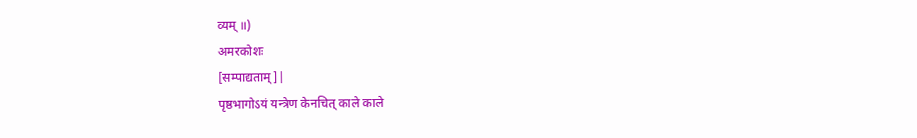व्यम् ॥)
अमरकोशः
[सम्पाद्यताम्]|
पृष्ठभागोऽयं यन्त्रेण केनचित् काले काले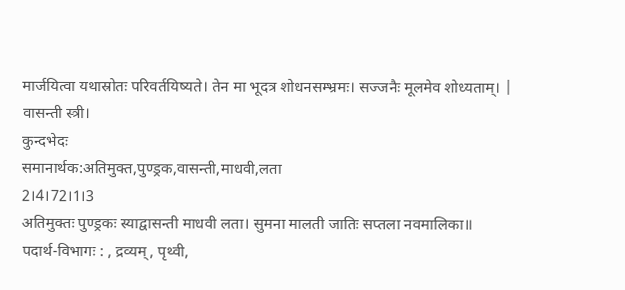मार्जयित्वा यथास्रोतः परिवर्तयिष्यते। तेन मा भूदत्र शोधनसम्भ्रमः। सज्जनैः मूलमेव शोध्यताम्। |
वासन्ती स्त्री।
कुन्दभेदः
समानार्थक:अतिमुक्त,पुण्ड्रक,वासन्ती,माधवी,लता
2।4।72।1।3
अतिमुक्तः पुण्ड्रकः स्याद्वासन्ती माधवी लता। सुमना मालती जातिः सप्तला नवमालिका॥
पदार्थ-विभागः : , द्रव्यम्, पृथ्वी,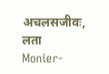अचलसजीवः, लता
Monier-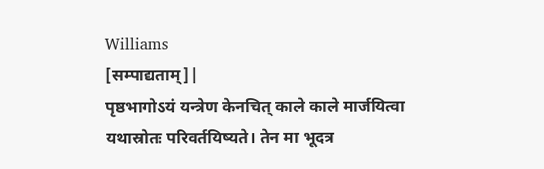Williams
[सम्पाद्यताम्]|
पृष्ठभागोऽयं यन्त्रेण केनचित् काले काले मार्जयित्वा यथास्रोतः परिवर्तयिष्यते। तेन मा भूदत्र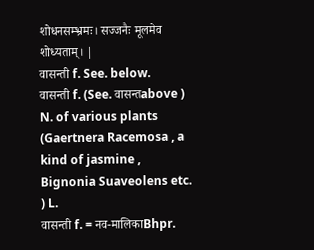शोधनसम्भ्रमः। सज्जनैः मूलमेव शोध्यताम्। |
वासन्ती f. See. below.
वासन्ती f. (See. वासन्तabove ) N. of various plants (Gaertnera Racemosa , a kind of jasmine , Bignonia Suaveolens etc. ) L.
वासन्ती f. = नव-मालिकाBhpr.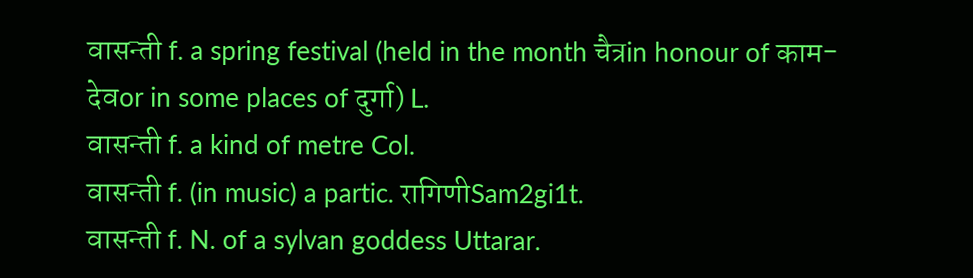वासन्ती f. a spring festival (held in the month चैत्रin honour of काम-देवor in some places of दुर्गा) L.
वासन्ती f. a kind of metre Col.
वासन्ती f. (in music) a partic. रागिणीSam2gi1t.
वासन्ती f. N. of a sylvan goddess Uttarar.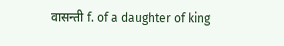वासन्ती f. of a daughter of king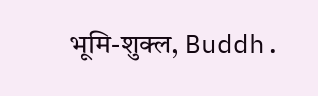भूमि-शुक्ल, Buddh.